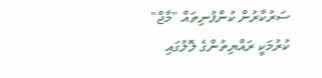ސަރުކާރުން ކުންފުނިތައް "މާޖް" ކުރުމަކީ ރައްޔިތުންގެ ލޮލުގައި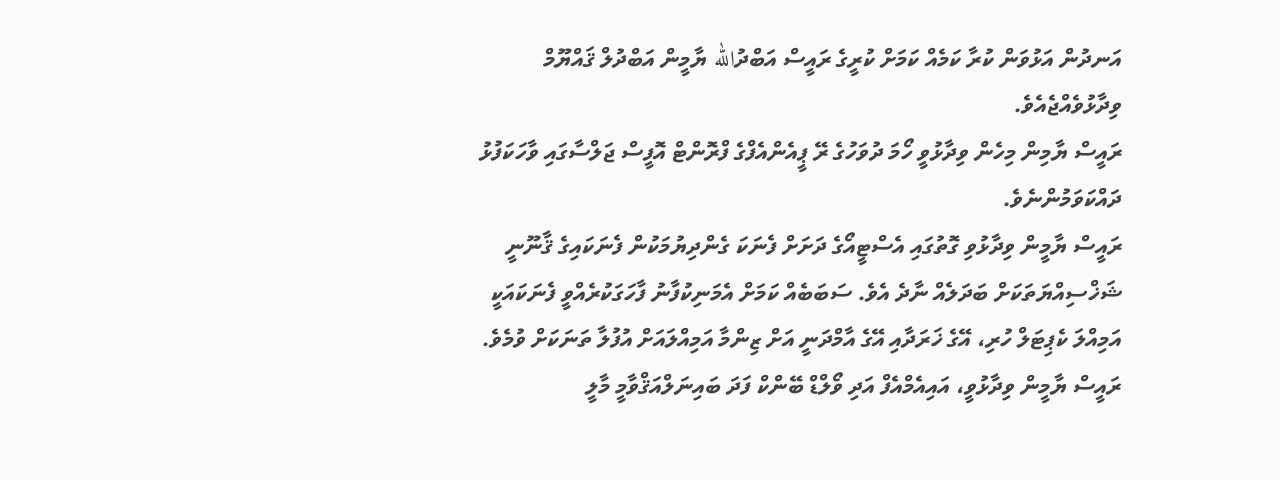އަނދުން އަޅުވަން ކުރާ ކަމެއް ކަމަށް ކުރީގެ ރައީސް އަބްދުالله ޔާމީން އަބްދުލް ޤައްޔޫމް ވިދާޅުވެއްޖެއެވެ.
ރައީސް ޔާމިން މިހެން ވިދާޅުވީ ހޯމަ ދުވަހުގެ ރޭ ޕީއެންއެފްގެ ފްރޮންޓް އޮފީސް ޖަލްސާގައި ވާހަކަފުޅު ދައްކަވަމުންނެވެ.
ރައީސް ޔާމީން ވިދާޅުވި ގޮތުގައި އެސްޓީއޯގެ ދަށަށް ފެނަކަ ގެންދިޔުމަކުން ފެނަކައިގެ ޤާނޫނީ ޝަޚްސިއްޔަތަކަށް ބަދަލެއް ނާދެ އެވެ. ސަބަބެއް ކަމަށް އެމަނިކުފާނު ފާހަގަކުރެއްވީ ފެނަކައަކީ އަމިއްލަ ކެޕިޓަލް ހުރި، އޭގެ ޚަރަދާއި އޭގެ އާމްދަނީ އަށް ޒިންމާ އަމިއްލައަށް އުފުލާ ތަނަކަށް ވުމެވެ.
ރައީސް ޔާމީން ވިދާޅުވީ، އައިއެމްއެފް އަދި ވޯލްޑް ބޭންކް ފަދަ ބައިނަލްއަޤްވާމީ މާލީ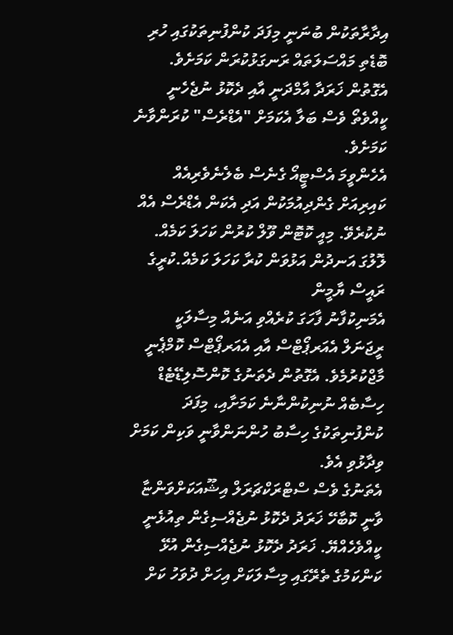އިދާރާތަކުން ބުނަނީ މިފަދަ ކުންފުނިތަކުގައި ހުރި ބޮޑެތި މައްސަލަތައް ރަނގަޅުކުރަން ކަމަށެވެ. އެގޮތުން ޚަރަދާ އާމްދަނީ އާއި ދެކޮޅު ނުޖެހެނީ ކީއްވެތޯ ވެސް ބަލާ އެކަމަށް "އެޑްރެސް" ކުރަންވާނެ ކަމަށެވެ.
އެހެންވީމަ އެސްޓީއޯ ގެނެސް ބެލެނެވެރިއެއް ކައިރިއަށް ގެންދިއުމަކުން އަދި އެކަން އެޑްރެސް އެއް ނުކުރެވޭ. މިއީ ކޮޓޮން ވޫލް ކުރުން ކަހަލަ ކަމެއް. ލޮލުގަ އަނދުން އަޅުވަން ކުރާ ކަހަލަ ކަމެއް.ކުރީގެ ރައީސް ޔާމީން
އެމަނިކުފާނު ފާހަގަ ކުރެއްވި އަނެއް މިސާލަކީ ރީޖަނަލް އެއަރޕޯޓްސް އާއި އެއަރޕޯޓްސް ކޮމްޕެނީ މާޖްކުރުމެވެ. އެގޮތުން ދެތަނުގެ ކޮންސޮލިޑޭޓެޑް ހިސާބެއް ނުނިކުންނާނެ ކަމަށާއި، މިފަދަ ކުންފުނިތަކުގެ ހިސާބު ހުންނަންވާނީ ވަކިން ކަމަށް ވިދާޅުވި އެވެ.
އެތަނުގެ ވެސް ސްޓްރަކްޗަރަލް އިޝޫއަކަށްވަންޏާ ވާނީ ކޮބާހޭ ޚަރަދު ދެކޮޅު ނުޖެއްސިގެން ތިއުޅެނީ ކީއްވެހެއްޔޭ. ޚަރަދު ދެކޮޅު ނުޖެއްސިގެން އުޅޭ ކަންކަމުގެ ތެރޭގައި މިސާލަކަށް އިހަށް ދުވަހު ކަށް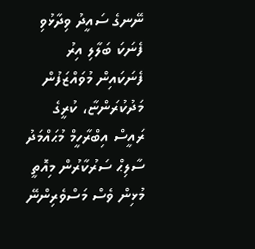ނޭނގެ ސައީދު ވިދާޅުވި ފެނަކަ ބަލާލި އިރު ފެނަކައިން މުވައްޒަފުން މަދުކުރަންޏާ، ކުރީގެ ރައީސް އިބްރާހީމް މުޙައްމަދު ސާލިޙް ސަރުކާރުން މިއޮތީ މުޅިން ވެސް މަސްވެރިންނޭ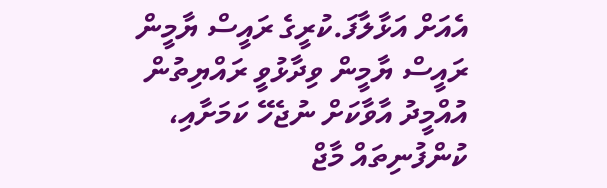އެއަށް އަޅާލާފަ.ކުރީގެ ރައީސް ޔާމީން
ރައީސް ޔާމީން ވިދާޅުވީ ރައްޔިތުން އުއްމީދު އާވާކަށް ނުޖެހޭ ކަމަށާއި، ކުންފުނިތައް މާޖް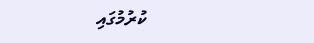ކުރުމުގައި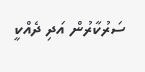ސަރުކާރުން އަދި ދެއްކީ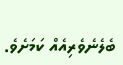ބެލެނެވެރިއެއް ކަމަށެވެ.